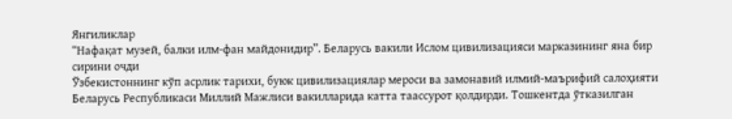Янгиликлар
“Нафақат музей, балки илм-фан майдонидир”. Беларусь вакили Ислом цивилизацияси марказининг яна бир сирини очди
Ўзбекистоннинг кўп асрлик тарихи, буюк цивилизациялар мероси ва замонавий илмий-маърифий салоҳияти Беларусь Республикаси Миллий Мажлиси вакилларида катта таассурот қолдирди. Тошкентда ўтказилган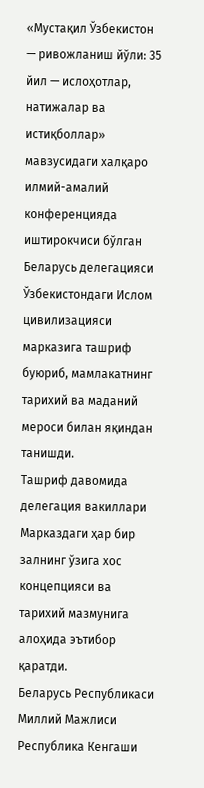«Мустақил Ўзбекистон — ривожланиш йўли: 35 йил — ислоҳотлар, натижалар ва истиқболлар» мавзусидаги халқаро илмий-амалий конференцияда иштирокчиси бўлган Беларусь делегацияси Ўзбекистондаги Ислом цивилизацияси марказига ташриф буюриб, мамлакатнинг тарихий ва маданий мероси билан яқиндан танишди.
Ташриф давомида делегация вакиллари Марказдаги ҳар бир залнинг ўзига хос концепцияси ва тарихий мазмунига алоҳида эътибор қаратди.
Беларусь Республикаси Миллий Мажлиси Республика Кенгаши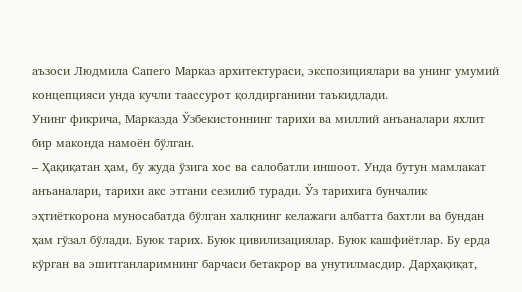аъзоси Людмила Сапего Марказ архитектураси, экспозициялари ва унинг умумий концепцияси унда кучли таассурот қолдирганини таъкидлади.
Унинг фикрича, Марказда Ўзбекистоннинг тарихи ва миллий анъаналари яхлит бир маконда намоён бўлган.
– Ҳақиқатан ҳам, бу жуда ўзига хос ва салобатли иншоот. Унда бутун мамлакат анъаналари, тарихи акс этгани сезилиб туради. Ўз тарихига бунчалик эҳтиёткорона муносабатда бўлган халқнинг келажаги албатта бахтли ва бундан ҳам гўзал бўлади. Буюк тарих. Буюк цивилизациялар. Буюк кашфиётлар. Бу ерда кўрган ва эшитганларимнинг барчаси бетакрор ва унутилмасдир. Дарҳақиқат,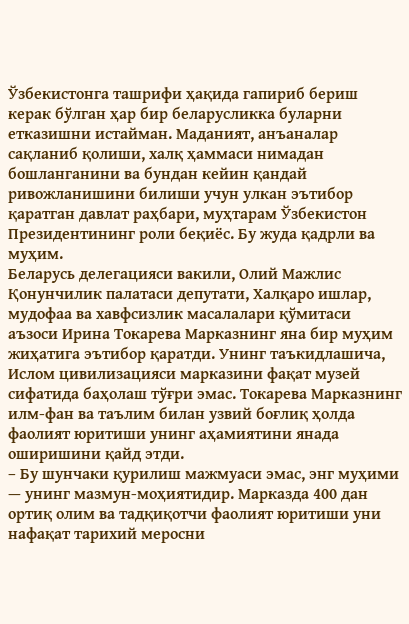Ўзбекистонга ташрифи ҳақида гапириб бериш керак бўлган ҳар бир беларусликка буларни етказишни истайман. Маданият, анъаналар сақланиб қолиши, халқ ҳаммаси нимадан бошланганини ва бундан кейин қандай ривожланишини билиши учун улкан эътибор қаратган давлат раҳбари, муҳтарам Ўзбекистон Президентининг роли беқиёс. Бу жуда қадрли ва муҳим.
Беларусь делегацияси вакили, Олий Мажлис Қонунчилик палатаси депутати, Халқаро ишлар, мудофаа ва хавфсизлик масалалари қўмитаси аъзоси Ирина Токарева Марказнинг яна бир муҳим жиҳатига эътибор қаратди. Унинг таъкидлашича, Ислом цивилизацияси марказини фақат музей сифатида баҳолаш тўғри эмас. Токарева Марказнинг илм-фан ва таълим билан узвий боғлиқ ҳолда фаолият юритиши унинг аҳамиятини янада оширишини қайд этди.
– Бу шунчаки қурилиш мажмуаси эмас, энг муҳими — унинг мазмун-моҳиятидир. Марказда 400 дан ортиқ олим ва тадқиқотчи фаолият юритиши уни нафақат тарихий меросни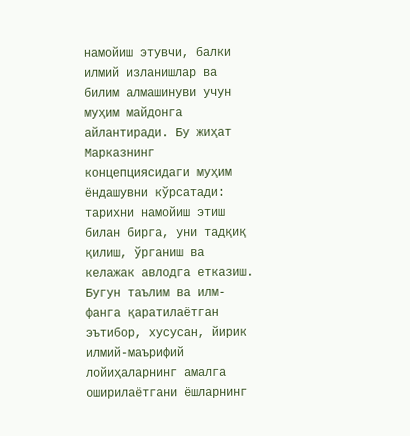намойиш этувчи, балки илмий изланишлар ва билим алмашинуви учун муҳим майдонга айлантиради. Бу жиҳат Марказнинг концепциясидаги муҳим ёндашувни кўрсатади: тарихни намойиш этиш билан бирга, уни тадқиқ қилиш, ўрганиш ва келажак авлодга етказиш. Бугун таълим ва илм-фанга қаратилаётган эътибор, хусусан, йирик илмий-маърифий лойиҳаларнинг амалга оширилаётгани ёшларнинг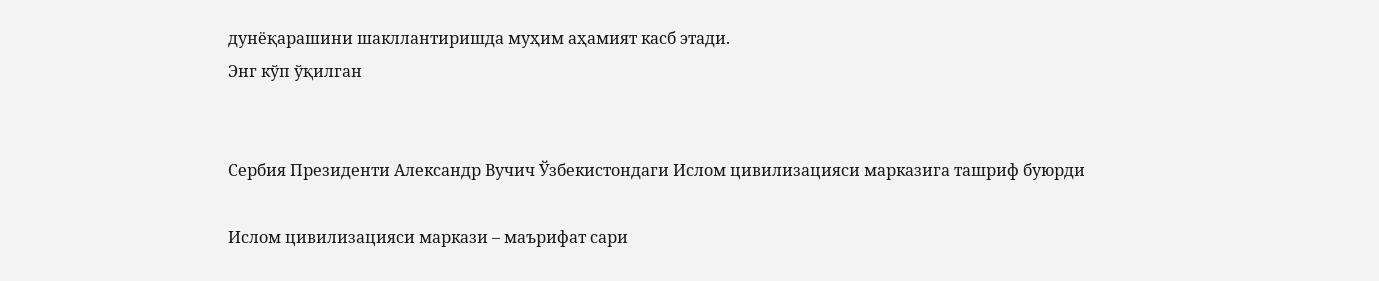дунёқарашини шакллантиришда муҳим аҳамият касб этади.
Энг кўп ўқилган


Сербия Президенти Александр Вучич Ўзбекистондаги Ислом цивилизацияси марказига ташриф буюрди

Ислом цивилизацияси маркази – маърифат сари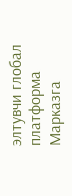элтувчи глобал платформа
Марказга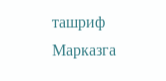ташриф
Марказга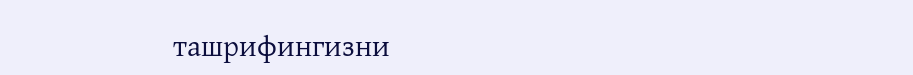ташрифингизни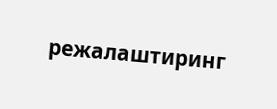режалаштиринг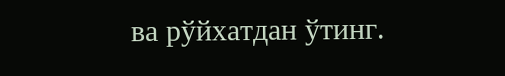ва рўйхатдан ўтинг.